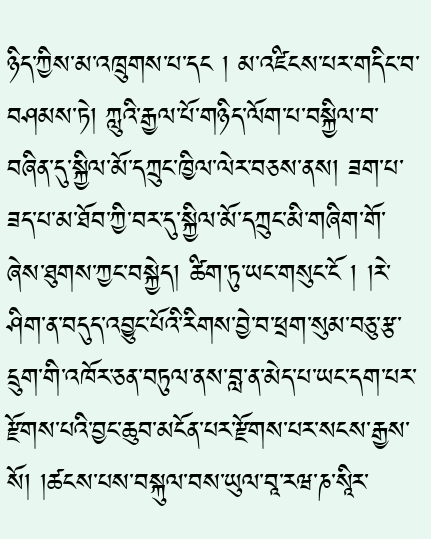ཉིད་ཀྱིས་མ་འཁྲུགས་པ་དང ། མ་འཛིངས་པར་གདིང་བ་བཤམས་ཏེ། ཀླུའི་རྒྱལ་པོ་གཉིད་ལོག་པ་བསྐྱིལ་བ་བཞིན་དུ་སྐྱིལ་མོ་དཀྲུང་ཁྱིལ་ལེར་བཅས་ནས། ཟག་པ་ཟད་པ་མ་ཐོབ་ཀྱི་བར་དུ་སྐྱིལ་མོ་དཀྲུང་མི་གཞིག་གོ་ཞེས་ཐུགས་ཀྱང་བསྐྱེད། ཚིག་ཏུ་ཡང་གསུང་ངོ ། །རེ་ཤིག་ན་བདུད་འབྱུང་པོའི་རིགས་བྱེ་བ་ཕྲག་སུམ་བཅུ་རྩ་དྲུག་གི་འཁོར་ཅན་བཏུལ་ནས་བླ་ན་མེད་པ་ཡང་དག་པར་རྫོགས་པའི་བྱང་ཆུབ་མངོན་པར་རྫོགས་པར་སངས་རྒྱས་སོ། །ཚངས་པས་བསྐུལ་བས་ཡུལ་བཱ་རཝ་ཎ་སཱིར་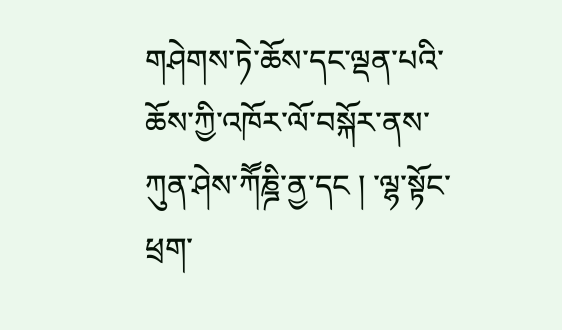གཤེགས་ཏེ་ཆོས་དང་ལྡན་པའི་ཆོས་ཀྱི་འཁོར་ལོ་བསྐོར་ནས་ཀུན་ཤེས་ཀཽཎྜི་ནྱ་དང ། ་ལྷ་སྟོང་ཕྲག་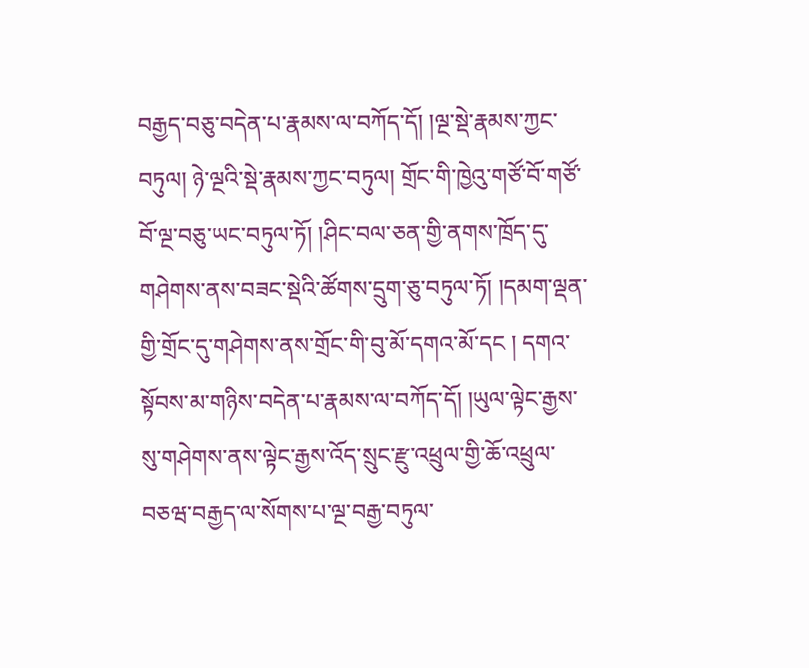བརྒྱད་བཅུ་བདེན་པ་རྣམས་ལ་བཀོད་དོ། །ལྔ་སྡེ་རྣམས་ཀྱང་བཏུལ། ཉེ་ལྔའི་སྡེ་རྣམས་ཀྱང་བཏུལ། གྲོང་གི་ཁྱེའུ་གཙོ་བོ་གཙོ་བོ་ལྔ་བཅུ་ཡང་བཏུལ་ཏོ། །ཤིང་བལ་ཅན་གྱི་ནགས་ཁྲོད་དུ་གཤེགས་ནས་བཟང་སྡེའི་ཚོགས་དྲུག་ཅུ་བཏུལ་ཏོ། །དམག་ལྡན་གྱི་གྲོང་དུ་གཤེགས་ནས་གྲོང་གི་བུ་མོ་དགའ་མོ་དང ། དགའ་སྟོབས་མ་གཉིས་བདེན་པ་རྣམས་ལ་བཀོད་དོ། །ཡུལ་ལྟེང་རྒྱས་སུ་གཤེགས་ནས་ལྟེང་རྒྱས་འོད་སྲུང་རྫུ་འཕྲུལ་གྱི་ཆོ་འཕྲུལ་བཅཝ་བརྒྱད་ལ་སོགས་པ་ལྔ་བརྒྱ་བཏུལ་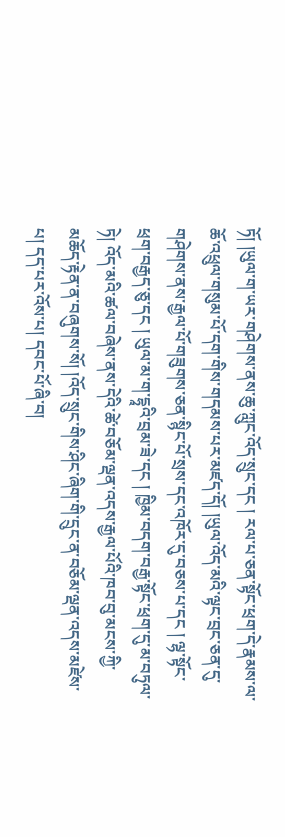ཏོ། །ཡུལ་ག་ཡར་གཤེགས་ནས་ཆུ་ཀླུང་འོད་སྲུང་དང ། རལ་པ་ཅན་སྟོང་ཕྲག་དེ་རྣམས་ལ་ཆོ་འཕྲུལ་གསུམ་པོ་དག་གིས་གདམས་པར་མཛད་དོ། །ཡུལ་འོད་མའི་ལྟང་བྲང་ཅན་དུ་གཤེགས་ནས་རྒྱལ་པོ་གཟུགས་ཅན་སྙིང་པོ་སྲས་དང་འཁོར་དུ་བཅས་པ་དང ། ལྷ་སྟོང་ཕྲག་བརྒྱད་ཅུ་དང ། ཡུལ་མ་ག་དྷཱའི་བྲམ་ཟེ་དང ། ཁྱིམ་བདག་བརྒྱ་སྟོང་ཕྲག་དུ་མ་བཏུལ་ཏེ། འོད་མའི་ཚལ་བཞེས་ནས་དེའི་ཚེ་བཅོམ་ལྡན་འདས་རྒྱལ་པོའི་ཁབ་བུ་མངས་ཀྱི་མཆོད་རྟེན་ན་བཞུགས་སོ། །འོད་སྲུང་གིས་ཤིང་ཞིག་གི་དྲུང་ན་བཅོམ་ལྡན་འདས་མཛེས་པ། དད་པར་འོས་པ། དབང་པོ་ཞི་བ།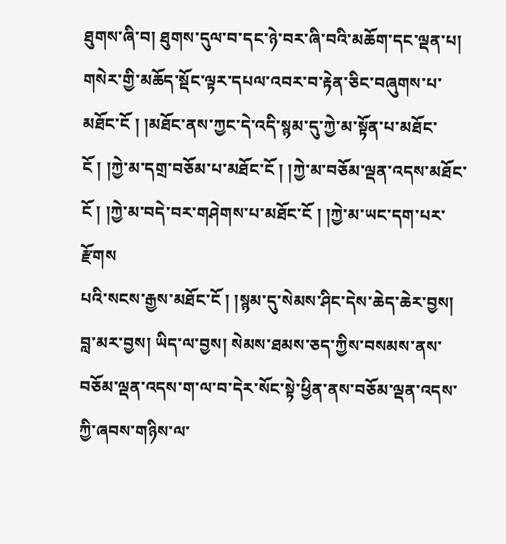ཐུགས་ཞི་བ། ཐུགས་དུལ་བ་དང་ཉེ་བར་ཞི་བའི་མཆོག་དང་ལྡན་པ། གསེར་གྱི་མཆོད་སྡོང་ལྟར་དཔལ་འབར་བ་རྟེན་ཅིང་བཞུགས་པ་མཐོང་ངོ ། །མཐོང་ནས་ཀྱང་དེ་འདི་སྙམ་དུ་ཀྱེ་མ་སྟོན་པ་མཐོང་ངོ ། །ཀྱེ་མ་དགྲ་བཅོམ་པ་མཐོང་ངོ ། །ཀྱེ་མ་བཅོམ་ལྡན་འདས་མཐོང་ངོ ། །ཀྱེ་མ་བདེ་བར་གཤེགས་པ་མཐོང་ངོ ། །ཀྱེ་མ་ཡང་དག་པར་རྫོགས
པའི་སངས་རྒྱས་མཐོང་ངོ ། །སྙམ་དུ་སེམས་ཤིང་དེས་ཆེད་ཆེར་བྱས། བླ་མར་བྱས། ཡིད་ལ་བྱས། སེམས་ཐམས་ཅད་ཀྱིས་བསམས་ནས་བཅོམ་ལྡན་འདས་ག་ལ་བ་དེར་སོང་སྟེ་ཕྱིན་ནས་བཅོམ་ལྡན་འདས་ཀྱི་ཞབས་གཉིས་ལ་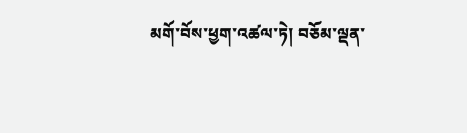མགོ་བོས་ཕྱག་འཚལ་ཏེ། བཅོམ་ལྡན་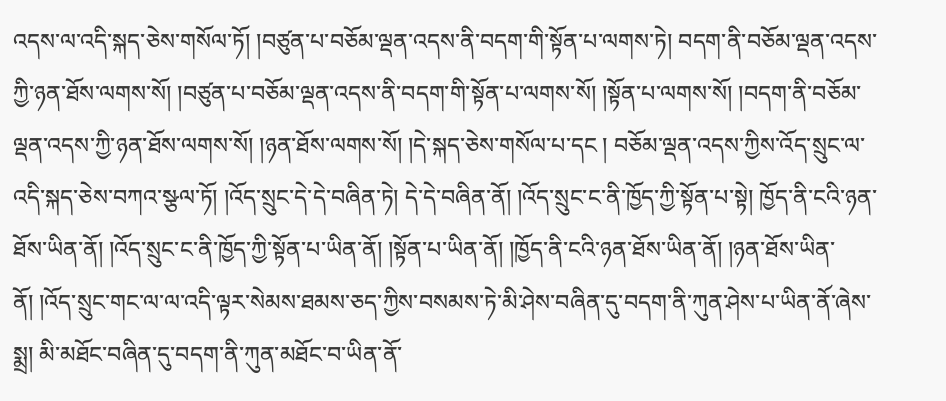འདས་ལ་འདི་སྐད་ཅེས་གསོལ་ཏོ། །བཙུན་པ་བཅོམ་ལྡན་འདས་ནི་བདག་གི་སྟོན་པ་ལགས་ཏེ། བདག་ནི་བཅོམ་ལྡན་འདས་ཀྱི་ཉན་ཐོས་ལགས་སོ། །བཙུན་པ་བཅོམ་ལྡན་འདས་ནི་བདག་གི་སྟོན་པ་ལགས་སོ། །སྟོན་པ་ལགས་སོ། །བདག་ནི་བཅོམ་ལྡན་འདས་ཀྱི་ཉན་ཐོས་ལགས་སོ། །ཉན་ཐོས་ལགས་སོ། །དེ་སྐད་ཅེས་གསོལ་པ་དང ། བཅོམ་ལྡན་འདས་ཀྱིས་འོད་སྲུང་ལ་འདི་སྐད་ཅེས་བཀའ་སྩལ་ཏོ། །འོད་སྲུང་དེ་དེ་བཞིན་ཏེ། དེ་དེ་བཞིན་ནོ། །འོད་སྲུང་ང་ནི་ཁྱོད་ཀྱི་སྟོན་པ་སྟེ། ཁྱོད་ནི་ངའི་ཉན་ཐོས་ཡིན་ནོ། །འོད་སྲུང་ང་ནི་ཁྱོད་ཀྱི་སྟོན་པ་ཡིན་ནོ། །སྟོན་པ་ཡིན་ནོ། །ཁྱོད་ནི་ངའི་ཉན་ཐོས་ཡིན་ནོ། །ཉན་ཐོས་ཡིན་ནོ། །འོད་སྲུང་གང་ལ་ལ་འདི་ལྟར་སེམས་ཐམས་ཅད་ཀྱིས་བསམས་ཏེ་མི་ཤེས་བཞིན་དུ་བདག་ནི་ཀུན་ཤེས་པ་ཡིན་ནོ་ཞེས་སྨྲ། མི་མཐོང་བཞིན་དུ་བདག་ནི་ཀུན་མཐོང་བ་ཡིན་ནོ་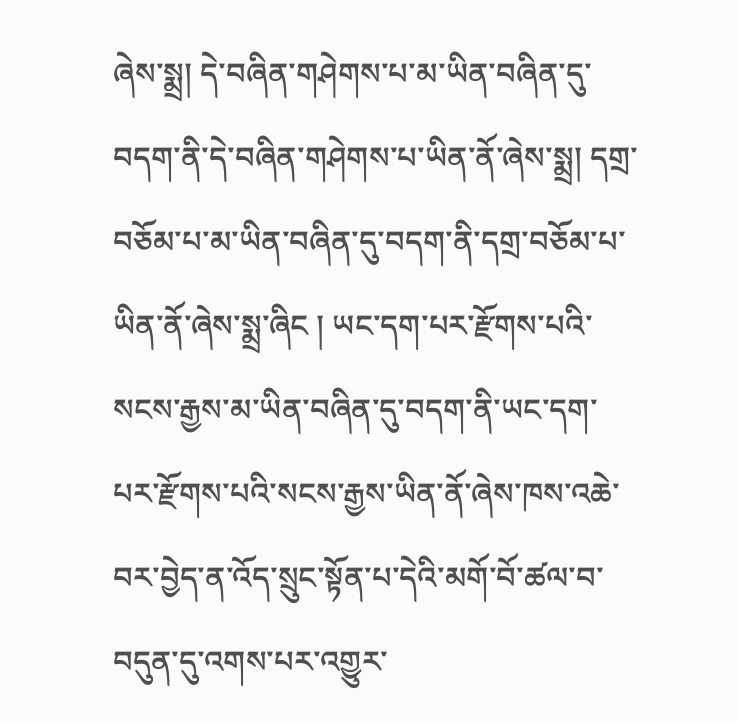ཞེས་སྨྲ། དེ་བཞིན་གཤེགས་པ་མ་ཡིན་བཞིན་དུ་བདག་ནི་དེ་བཞིན་གཤེགས་པ་ཡིན་ནོ་ཞེས་སྨྲ། དགྲ་བཅོམ་པ་མ་ཡིན་བཞིན་དུ་བདག་ནི་དགྲ་བཅོམ་པ་ཡིན་ནོ་ཞེས་སྨྲ་ཞིང ། ཡང་དག་པར་རྫོགས་པའི་སངས་རྒྱས་མ་ཡིན་བཞིན་དུ་བདག་ནི་ཡང་དག་པར་རྫོགས་པའི་སངས་རྒྱས་ཡིན་ནོ་ཞེས་ཁས་འཆེ་བར་བྱེད་ན་འོད་སྲུང་སྟོན་པ་དེའི་མགོ་བོ་ཚལ་བ་བདུན་དུ་འགས་པར་འགྱུར་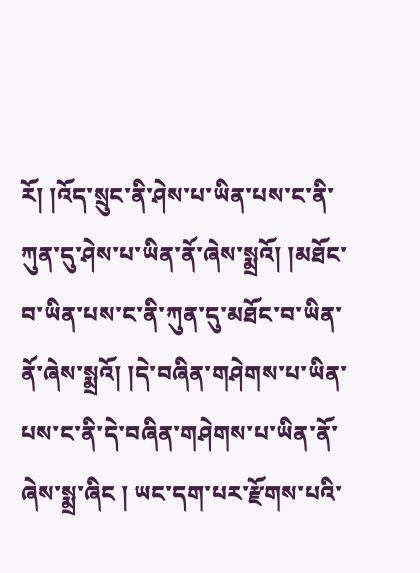རོ། །འོད་སྲུང་ནི་ཤེས་པ་ཡིན་པས་ང་ནི་ཀུན་དུ་ཤེས་པ་ཡིན་ནོ་ཞེས་སྨྲའོ། །མཐོང་བ་ཡིན་པས་ང་ནི་ཀུན་དུ་མཐོང་བ་ཡིན་ནོ་ཞེས་སྨྲའོ། །དེ་བཞིན་གཤེགས་པ་ཡིན་པས་ང་ནི་དེ་བཞིན་གཤེགས་པ་ཡིན་ནོ་ཞེས་སྨྲ་ཞིང ། ཡང་དག་པར་རྫོགས་པའི་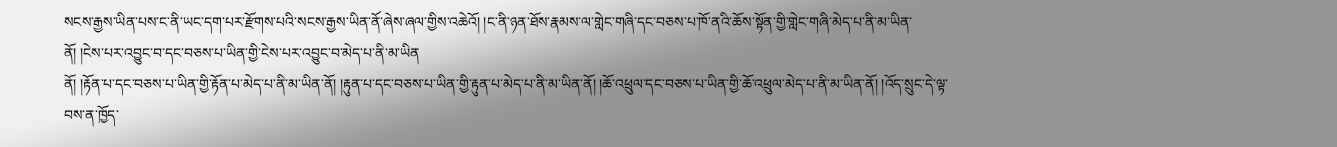སངས་རྒྱས་ཡིན་པས་ང་ནི་ཡང་དག་པར་རྫོགས་པའི་སངས་རྒྱས་ཡིན་ནོ་ཞེས་ཞལ་གྱིས་འཆེའོ། །ང་ནི་ཉན་ཐོས་རྣམས་ལ་གླེང་གཞི་དང་བཅས་པ་ཁོ་ནའི་ཆོས་སྟོན་གྱི་གླེང་གཞི་མེད་པ་ནི་མ་ཡིན་ནོ། །ངེས་པར་འབྱུང་བ་དང་བཅས་པ་ཡིན་གྱི་ངེས་པར་འབྱུང་བ་མེད་པ་ནི་མ་ཡིན
ནོ། །རྟོན་པ་དང་བཅས་པ་ཡིན་གྱི་རྟོན་པ་མེད་པ་ནི་མ་ཡིན་ནོ། །རྟུན་པ་དང་བཅས་པ་ཡིན་གྱི་རྟུན་པ་མེད་པ་ནི་མ་ཡིན་ནོ། །ཆོ་འཕྲུལ་དང་བཅས་པ་ཡིན་གྱི་ཆོ་འཕྲུལ་མེད་པ་ནི་མ་ཡིན་ནོ། །འོད་སྲུང་དེ་ལྟ་བས་ན་ཁྱོད་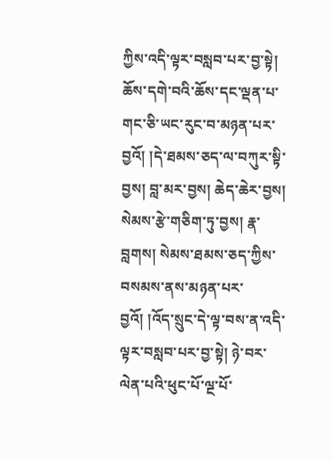ཀྱིས་འདི་ལྟར་བསླབ་པར་བྱ་སྟེ། ཆོས་དགེ་བའི་ཆོས་དང་ལྡན་པ་གང་ཅི་ཡང་རུང་བ་མཉན་པར་བྱའོ། །དེ་ཐམས་ཅད་ལ་བཀུར་སྟི་བྱས། བླ་མར་བྱས། ཆེད་ཆེར་བྱས། སེམས་རྩེ་གཅིག་ཏུ་བྱས། རྣ་བླགས། སེམས་ཐམས་ཅད་ཀྱིས་བསམས་ནས་མཉན་པར་བྱའོ། །འོད་སྲུང་དེ་ལྟ་བས་ན་འདི་ལྟར་བསླབ་པར་བྱ་སྟེ། ཉེ་བར་ལེན་པའི་ཕུང་པོ་ལྔ་པོ་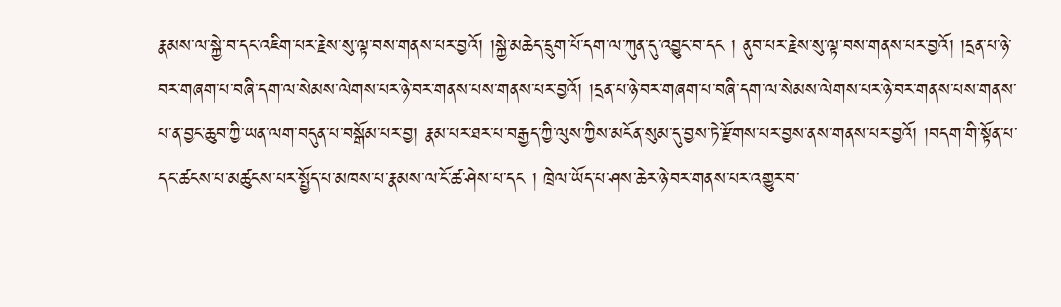རྣམས་ལ་སྐྱེ་བ་དང་འཇིག་པར་རྗེས་སུ་ལྟ་བས་གནས་པར་བྱའོ། །སྐྱེ་མཆེད་དྲུག་པོ་དག་ལ་ཀུན་དུ་འབྱུང་བ་དང ། ནུབ་པར་རྗེས་སུ་ལྟ་བས་གནས་པར་བྱའོ། །དྲན་པ་ཉེ་བར་གཞག་པ་བཞི་དག་ལ་སེམས་ལེགས་པར་ཉེ་བར་གནས་པས་གནས་པར་བྱའོ། །དྲན་པ་ཉེ་བར་གཞག་པ་བཞི་དག་ལ་སེམས་ལེགས་པར་ཉེ་བར་གནས་པས་གནས་པ་ན་བྱང་ཆུབ་ཀྱི་ཡན་ལག་བདུན་པ་བསྒོམ་པར་བྱ། རྣམ་པར་ཐར་པ་བརྒྱད་ཀྱི་ལུས་ཀྱིས་མངོན་སུམ་དུ་བྱས་ཏེ་རྫོགས་པར་བྱས་ནས་གནས་པར་བྱའོ། །བདག་གི་སྟོན་པ་དང་ཚངས་པ་མཚུངས་པར་སྤྱོད་པ་མཁས་པ་རྣམས་ལ་ངོ་ཚ་ཤེས་པ་དང ། ཁྲེལ་ཡོད་པ་ཤས་ཆེར་ཉེ་བར་གནས་པར་འགྱུར་བ་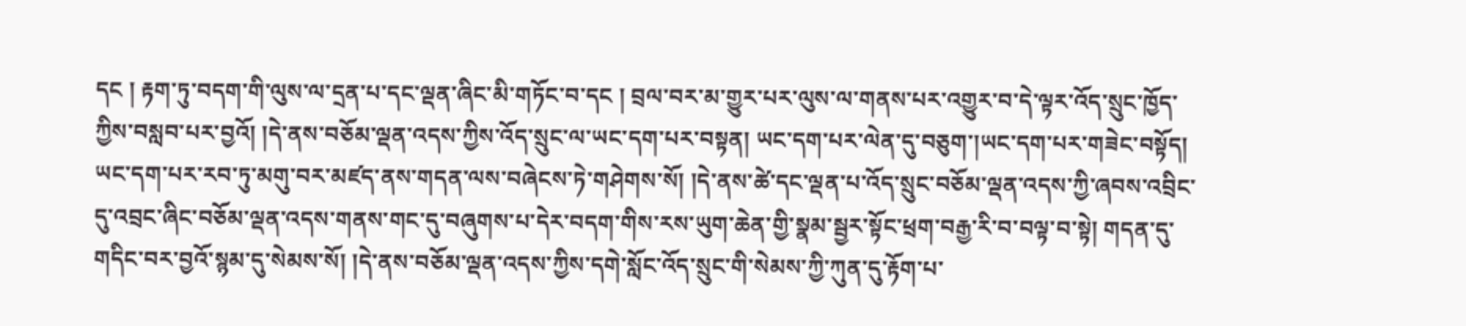དང ། རྟག་ཏུ་བདག་གི་ལུས་ལ་དྲན་པ་དང་ལྡན་ཞིང་མི་གཏོང་བ་དང ། བྲལ་བར་མ་གྱུར་པར་ལུས་ལ་གནས་པར་འགྱུར་བ་དེ་ལྟར་འོད་སྲུང་ཁྱོད་ཀྱིས་བསླབ་པར་བྱའོ། །དེ་ནས་བཅོམ་ལྡན་འདས་ཀྱིས་འོད་སྲུང་ལ་ཡང་དག་པར་བསྟན། ཡང་དག་པར་ལེན་དུ་བཅུག་།ཡང་དག་པར་གཟེང་བསྟོད། ཡང་དག་པར་རབ་ཏུ་མགུ་བར་མཛད་ནས་གདན་ལས་བཞེངས་ཏེ་གཤེགས་སོ། །དེ་ནས་ཚེ་དང་ལྡན་པ་འོད་སྲུང་བཅོམ་ལྡན་འདས་ཀྱི་ཞབས་འབྲིང་དུ་འབྲང་ཞིང་བཅོམ་ལྡན་འདས་གནས་གང་དུ་བཞུགས་པ་དེར་བདག་གིས་རས་ཡུག་ཆེན་གྱི་སྣམ་སྦྱར་སྟོང་ཕྲག་བརྒྱ་རི་བ་བལྟ་བ་སྟེ། གདན་དུ་གདིང་བར་བྱའོ་སྙམ་དུ་སེམས་སོ། །དེ་ནས་བཅོམ་ལྡན་འདས་ཀྱིས་དགེ་སློང་འོད་སྲུང་གི་སེམས་ཀྱི་ཀུན་དུ་རྟོག་པ་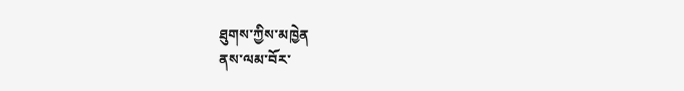ཐུགས་ཀྱིས་མཁྱེན
ནས་ལམ་བོར་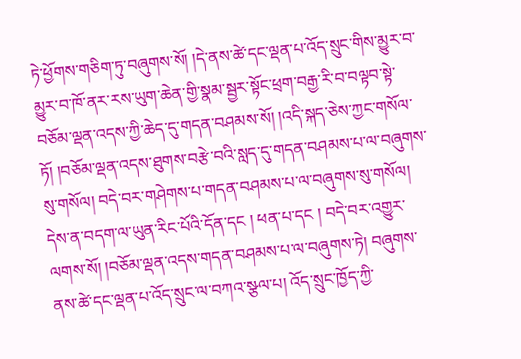ཏེ་ཕྱོགས་གཅིག་ཏུ་བཞུགས་སོ། །དེ་ནས་ཚེ་དང་ལྡན་པ་འོད་སྲུང་གིས་མྱུར་བ་མྱུར་བ་ཁོ་ནར་རས་ཡུག་ཆེན་གྱི་སྣམ་སྦྱར་སྟོང་ཕྲག་བརྒྱ་རི་བ་བལྟབ་སྟེ་བཅོམ་ལྡན་འདས་ཀྱི་ཆེད་དུ་གདན་བཤམས་སོ། །འདི་སྐད་ཅེས་ཀྱང་གསོལ་ཏོ། །བཅོམ་ལྡན་འདས་ཐུགས་བརྩེ་བའི་སླད་དུ་གདན་བཤམས་པ་ལ་བཞུགས་སུ་གསོལ། བདེ་བར་གཤེགས་པ་གདན་བཤམས་པ་ལ་བཞུགས་སུ་གསོལ། དེས་ན་བདག་ལ་ཡུན་རིང་པོའི་དོན་དང ། ཕན་པ་དང ། བདེ་བར་འགྱུར་ལགས་སོ། །བཅོམ་ལྡན་འདས་གདན་བཤམས་པ་ལ་བཞུགས་ཏེ། བཞུགས་ནས་ཚེ་དང་ལྡན་པ་འོད་སྲུང་ལ་བཀའ་སྩལ་པ། འོད་སྲུང་ཁྱོད་ཀྱི་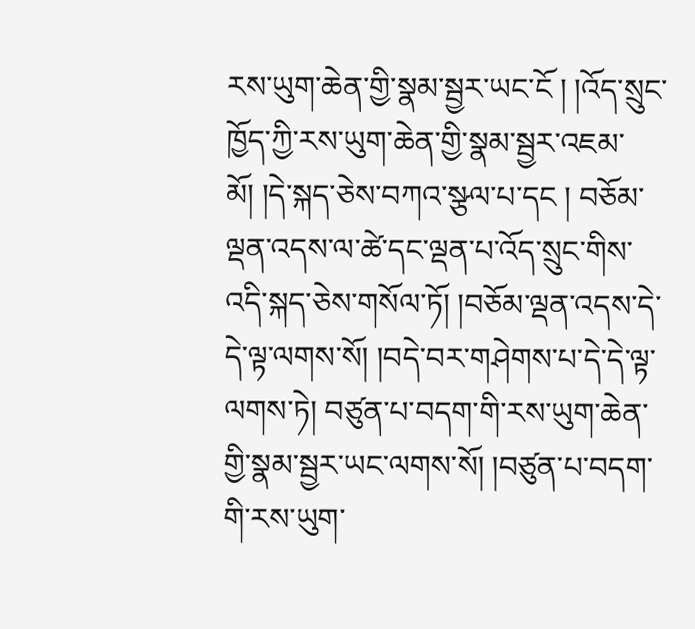རས་ཡུག་ཆེན་གྱི་སྣམ་སྦྱར་ཡང་ངོ ། །འོད་སྲུང་ཁྱོད་ཀྱི་རས་ཡུག་ཆེན་གྱི་སྣམ་སྦྱར་འཇམ་མོ། །དེ་སྐད་ཅེས་བཀའ་སྩལ་པ་དང ། བཅོམ་ལྡན་འདས་ལ་ཚེ་དང་ལྡན་པ་འོད་སྲུང་གིས་འདི་སྐད་ཅེས་གསོལ་ཏོ། །བཅོམ་ལྡན་འདས་དེ་དེ་ལྟ་ལགས་སོ། །བདེ་བར་གཤེགས་པ་དེ་དེ་ལྟ་ལགས་ཏེ། བཙུན་པ་བདག་གི་རས་ཡུག་ཆེན་གྱི་སྣམ་སྦྱར་ཡང་ལགས་སོ། །བཙུན་པ་བདག་གི་རས་ཡུག་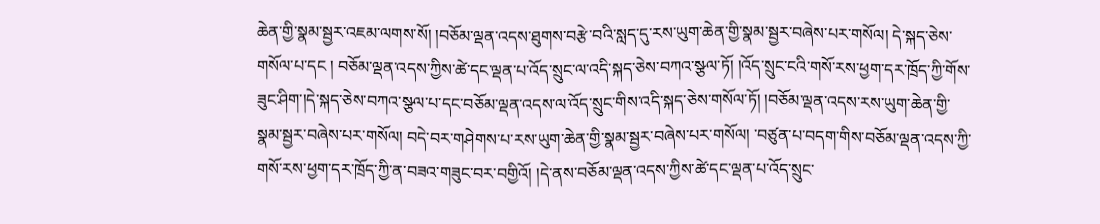ཆེན་གྱི་སྣམ་སྦྱར་འཇམ་ལགས་སོ། །བཅོམ་ལྡན་འདས་ཐུགས་བརྩེ་བའི་སླད་དུ་རས་ཡུག་ཆེན་གྱི་སྣམ་སྦྱར་བཞེས་པར་གསོལ། དེ་སྐད་ཅེས་གསོལ་པ་དང ། བཅོམ་ལྡན་འདས་ཀྱིས་ཚེ་དང་ལྡན་པ་འོད་སྲུང་ལ་འདི་སྐད་ཅེས་བཀའ་སྩལ་ཏོ། །འོད་སྲུང་ངའི་གསོ་རས་ཕྱག་དར་ཁྲོད་ཀྱི་གོས་ཟུང་ཤིག་།དེ་སྐད་ཅེས་བཀའ་སྩལ་པ་དང་བཅོམ་ལྡན་འདས་ལ་འོད་སྲུང་གིས་འདི་སྐད་ཅེས་གསོལ་ཏོ། །བཅོམ་ལྡན་འདས་རས་ཡུག་ཆེན་གྱི་སྣམ་སྦྱར་བཞེས་པར་གསོལ། བདེ་བར་གཤེགས་པ་རས་ཡུག་ཆེན་གྱི་སྣམ་སྦྱར་བཞེས་པར་གསོལ། ་བཙུན་པ་བདག་གིས་བཅོམ་ལྡན་འདས་ཀྱི་གསོ་རས་ཕྱག་དར་ཁྲོད་ཀྱི་ན་བཟའ་གཟུང་བར་བགྱིའོ། །དེ་ནས་བཅོམ་ལྡན་འདས་ཀྱིས་ཚེ་དང་ལྡན་པ་འོད་སྲུང་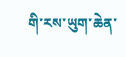གི་རས་ཡུག་ཆེན་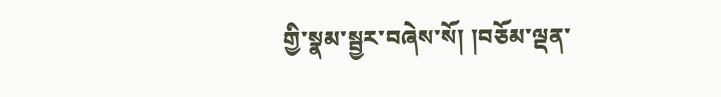གྱི་སྣམ་སྦྱར་བཞེས་སོ། །བཅོམ་ལྡན་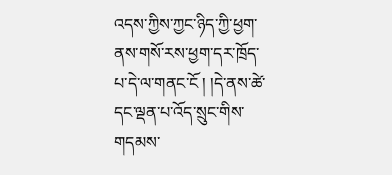འདས་ཀྱིས་ཀྱང་ཉིད་ཀྱི་ཕྱག་ནས་གསོ་རས་ཕྱག་དར་ཁྲོད་པ་དེ་ལ་གནང་ངོ ། །དེ་ནས་ཚེ་དང་ལྡན་པ་འོད་སྲུང་གིས་གདམས་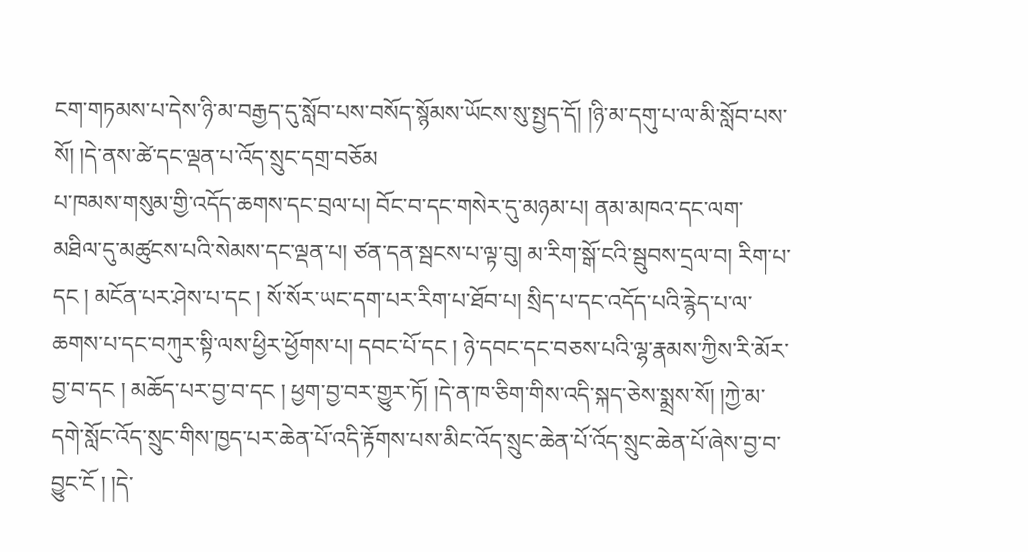ངག་གཏམས་པ་དེས་ཉི་མ་བརྒྱད་དུ་སློབ་པས་བསོད་སྙོམས་ཡོངས་སུ་སྤྱད་དོ། །ཉི་མ་དགུ་པ་ལ་མི་སློབ་པས་སོ། །དེ་ནས་ཚེ་དང་ལྡན་པ་འོད་སྲུང་དགྲ་བཅོམ
པ་ཁམས་གསུམ་གྱི་འདོད་ཆགས་དང་བྲལ་པ། བོང་བ་དང་གསེར་དུ་མཉམ་པ། ནམ་མཁའ་དང་ལག་མཐིལ་དུ་མཚུངས་པའི་སེམས་དང་ལྡན་པ། ཙན་དན་སྦངས་པ་ལྟ་བུ། མ་རིག་སྒོ་ངའི་སྦུབས་དྲལ་བ། རིག་པ་དང ། མངོན་པར་ཤེས་པ་དང ། སོ་སོར་ཡང་དག་པར་རིག་པ་ཐོབ་པ། སྲིད་པ་དང་འདོད་པའི་རྙེད་པ་ལ་ཆགས་པ་དང་བཀུར་སྟི་ལས་ཕྱིར་ཕྱོགས་པ། དབང་པོ་དང ། ཉེ་དབང་དང་བཅས་པའི་ལྷ་རྣམས་ཀྱིས་རི་མོར་བྱ་བ་དང ། མཆོད་པར་བྱ་བ་དང ། ཕྱག་བྱ་བར་གྱུར་ཏོ། །དེ་ན་ཁ་ཅིག་གིས་འདི་སྐད་ཅེས་སྨྲས་སོ། །ཀྱེ་མ་དགེ་སློང་འོད་སྲུང་གིས་ཁྱད་པར་ཆེན་པོ་འདི་རྟོགས་པས་མིང་འོད་སྲུང་ཆེན་པོ་འོད་སྲུང་ཆེན་པོ་ཞེས་བྱ་བ་བྱུང་ངོ ། །དེ་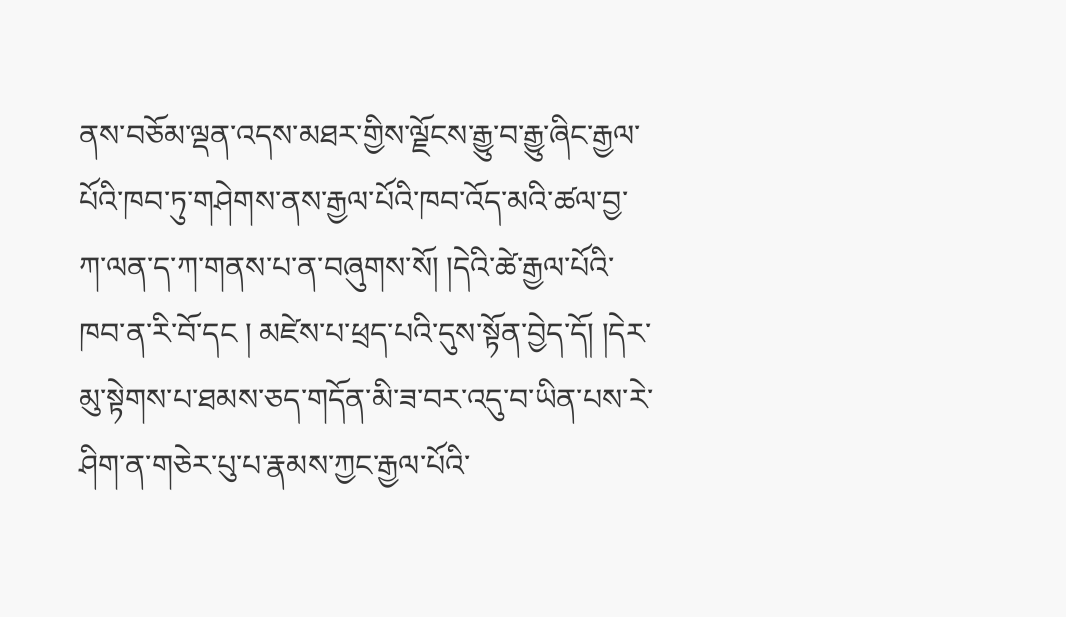ནས་བཅོམ་ལྡན་འདས་མཐར་གྱིས་ལྗོངས་རྒྱུ་བ་རྒྱུ་ཞིང་རྒྱལ་པོའི་ཁབ་ཏུ་གཤེགས་ནས་རྒྱལ་པོའི་ཁབ་འོད་མའི་ཚལ་བྱ་ཀ་ལན་ད་ཀ་གནས་པ་ན་བཞུགས་སོ། །དེའི་ཚེ་རྒྱལ་པོའི་ཁབ་ན་རི་བོ་དང ། མཛེས་པ་ཕྲད་པའི་དུས་སྟོན་བྱེད་དོ། །དེར་མུ་སྟེགས་པ་ཐམས་ཅད་གདོན་མི་ཟ་བར་འདུ་བ་ཡིན་པས་རེ་ཤིག་ན་གཅེར་པུ་པ་རྣམས་ཀྱང་རྒྱལ་པོའི་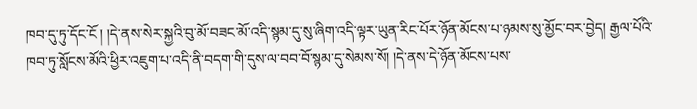ཁབ་དུ་ཏུ་དོང་ངོ ། །དེ་ནས་སེར་སྐྱའི་བུ་མོ་བཟང་མོ་འདི་སྙམ་དུ་སུ་ཞིག་འདི་ལྟར་ཡུན་རིང་པོར་ཉོན་མོངས་པ་ཉམས་སུ་མྱོང་བར་བྱེད། རྒྱལ་པོའི་ཁབ་ཏུ་སློངས་མོའི་ཕྱིར་འཇུག་པ་འདི་ནི་བདག་གི་དུས་ལ་བབ་བོ་སྙམ་དུ་སེམས་སོ། །དེ་ནས་དེ་ཉོན་མོངས་པས་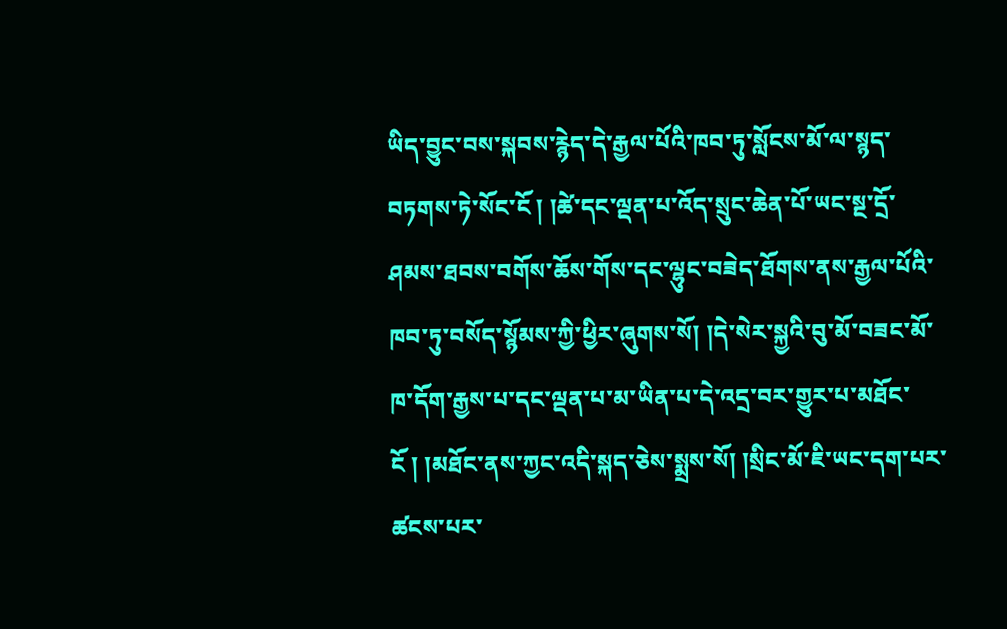ཡིད་བྱུང་བས་སྐབས་རྙེད་དེ་རྒྱལ་པོའི་ཁབ་ཏུ་སློངས་མོ་ལ་སྙད་བཏགས་ཏེ་སོང་ངོ ། །ཚེ་དང་ལྡན་པ་འོད་སྲུང་ཆེན་པོ་ཡང་སྔ་དྲོ་ཤམས་ཐབས་བགོས་ཆོས་གོས་དང་ལྷུང་བཟེད་ཐོགས་ནས་རྒྱལ་པོའི་ཁབ་ཏུ་བསོད་སྙོམས་ཀྱི་ཕྱིར་ཞུགས་སོ། །དེ་སེར་སྐྱའི་བུ་མོ་བཟང་མོ་ཁ་དོག་རྒྱས་པ་དང་ལྡན་པ་མ་ཡིན་པ་དེ་འདྲ་བར་གྱུར་པ་མཐོང་ངོ ། །མཐོང་ནས་ཀྱང་འདི་སྐད་ཅེས་སྨྲས་སོ། །སྲིང་མོ་ཇི་ཡང་དག་པར་ཚངས་པར་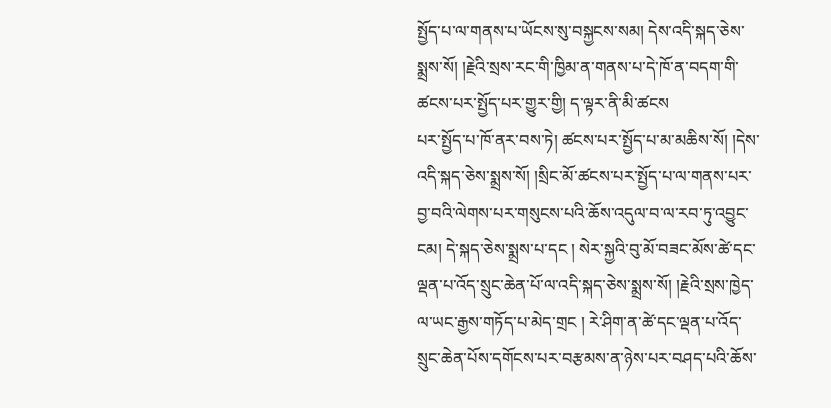སྤྱོད་པ་ལ་གནས་པ་ཡོངས་སུ་བསྐྱངས་སམ། དེས་འདི་སྐད་ཅེས་སྨྲས་སོ། །རྗེའི་སྲས་རང་གི་ཁྱིམ་ན་གནས་པ་དེ་ཁོ་ན་བདག་གི་ཚངས་པར་སྤྱོད་པར་གྱུར་གྱི། ད་ལྟར་ནི་མི་ཚངས
པར་སྤྱོད་པ་ཁོ་ནར་བས་ཏེ། ཚངས་པར་སྤྱོད་པ་མ་མཆིས་སོ། །དེས་འདི་སྐད་ཅེས་སྨྲས་སོ། །སྲིང་མོ་ཚངས་པར་སྤྱོད་པ་ལ་གནས་པར་བྱ་བའི་ལེགས་པར་གསུངས་པའི་ཆོས་འདུལ་བ་ལ་རབ་ཏུ་འབྱུང་ངམ། དེ་སྐད་ཅེས་སྨྲས་པ་དང ། སེར་སྐྱའི་བུ་མོ་བཟང་མོས་ཚེ་དང་ལྡན་པ་འོད་སྲུང་ཆེན་པོ་ལ་འདི་སྐད་ཅེས་སྨྲས་སོ། །རྗེའི་སྲས་ཁྱེད་ལ་ཡང་རྒྱས་གཏོད་པ་མེད་གྲང ། རེ་ཤིག་ན་ཚེ་དང་ལྡན་པ་འོད་སྲུང་ཆེན་པོས་དགོངས་པར་བརྩམས་ན་ཉེས་པར་བཤད་པའི་ཆོས་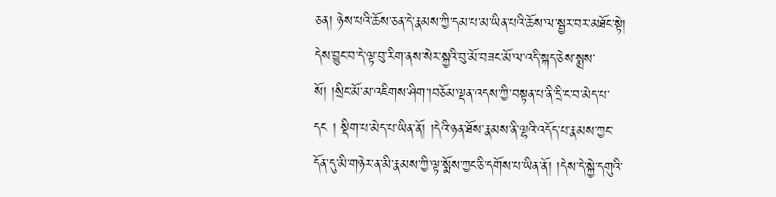ཅན། ཉེས་པའི་ཆོས་ཅན་དེ་རྣམས་ཀྱི་དམ་པ་མ་ཡིན་པའི་ཆོས་ལ་སྦྱར་བར་མཐོང་སྟེ། དེས་བྱུང་བ་དེ་ལྟ་བུ་རིག་ནས་སེར་སྐྱའི་བུ་མོ་བཟང་མོ་ལ་འདི་སྐད་ཅེས་སྨྲས་སོ། །སྲིང་མོ་མ་འཇིགས་ཤིག་།བཅོམ་ལྡན་འདས་ཀྱི་བསྟན་པ་ནི་དྲི་ང་བ་མེད་པ་དང ། སྡིག་པ་མེད་པ་ཡིན་ནོ། །དེའི་ཉན་ཐོས་རྣམས་ནི་ལྷའི་འདོད་པ་རྣམས་ཀྱང་དོན་དུ་མི་གཉེར་ན་མི་རྣམས་ཀྱི་ལྟ་སྨོས་ཀྱང་ཅི་དགོས་པ་ཡིན་ནོ། །དེས་དེ་སྐྱེ་དགུའི་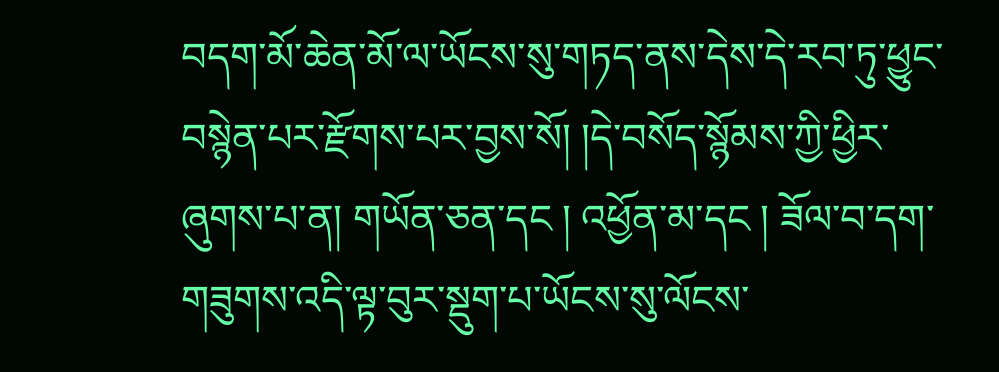བདག་མོ་ཆེན་མོ་ལ་ཡོངས་སུ་གཏད་ནས་དེས་དེ་རབ་ཏུ་ཕྱུང་བསྙེན་པར་རྫོགས་པར་བྱས་སོ། །དེ་བསོད་སྙོམས་ཀྱི་ཕྱིར་ཞུགས་པ་ན། གཡོན་ཅན་དང ། འཕྱོན་མ་དང ། ཟོལ་བ་དག་གཟུགས་འདི་ལྟ་བུར་སྡུག་པ་ཡོངས་སུ་ལོངས་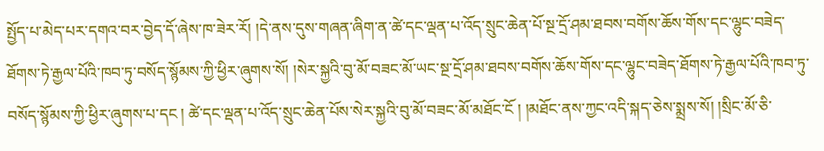སྤྱོད་པ་མེད་པར་དགའ་བར་བྱེད་དོ་ཞེས་ཁ་ཟེར་རོ། །དེ་ནས་དུས་གཞན་ཞིག་ན་ཚེ་དང་ལྡན་པ་འོད་སྲུང་ཆེན་པོ་སྔ་དྲོ་ཤམ་ཐབས་བགོས་ཆོས་གོས་དང་ལྷུང་བཟེད་ཐོགས་ཏེ་རྒྱལ་པོའི་ཁབ་ཏུ་བསོད་སྙོམས་ཀྱི་ཕྱིར་ཞུགས་སོ། །སེར་སྐྱའི་བུ་མོ་བཟང་མོ་ཡང་སྔ་དྲོ་ཤམ་ཐབས་བགོས་ཆོས་གོས་དང་ལྷུང་བཟེད་ཐོགས་ཏེ་རྒྱལ་པོའི་ཁབ་ཏུ་བསོད་སྙོམས་ཀྱི་ཕྱིར་ཞུགས་པ་དང ། ཚེ་དང་ལྡན་པ་འོད་སྲུང་ཆེན་པོས་སེར་སྐྱའི་བུ་མོ་བཟང་མོ་མཐོང་ངོ ། །མཐོང་ནས་ཀྱང་འདི་སྐད་ཅེས་སྨྲས་སོ། །སྲིང་མོ་ཅི་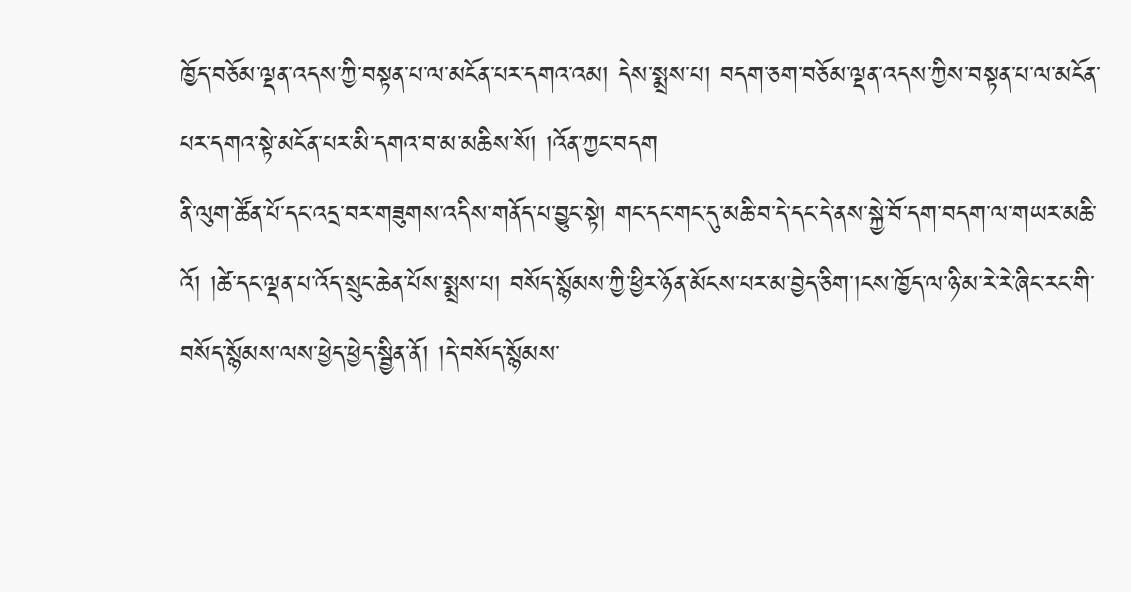ཁྱོད་བཅོམ་ལྡན་འདས་ཀྱི་བསྟན་པ་ལ་མངོན་པར་དགའ་འམ། དེས་སྨྲས་པ། བདག་ཅག་བཅོམ་ལྡན་འདས་ཀྱིས་བསྟན་པ་ལ་མངོན་པར་དགའ་སྟེ་མངོན་པར་མི་དགའ་བ་མ་མཆིས་སོ། །འོན་ཀྱང་བདག
ནི་ལུག་ཚོན་པོ་དང་འདྲ་བར་གཟུགས་འདིས་གནོད་པ་བྱུང་སྟེ། གང་དང་གང་དུ་མཆི་བ་དེ་དང་དེ་ནས་སྐྱེ་བོ་དག་བདག་ལ་གཡར་མཆི་འོ། །ཚེ་དང་ལྡན་པ་འོད་སྲུང་ཆེན་པོས་སྨྲས་པ། བསོད་སྙོམས་ཀྱི་ཕྱིར་ཉོན་མོངས་པར་མ་བྱེད་ཅིག་།ངས་ཁྱོད་ལ་ཉི་མ་རེ་རེ་ཞིང་རང་གི་བསོད་སྙོམས་ལས་ཕྱེད་ཕྱེད་སྦྱིན་ནོ། །དེ་བསོད་སྙོམས་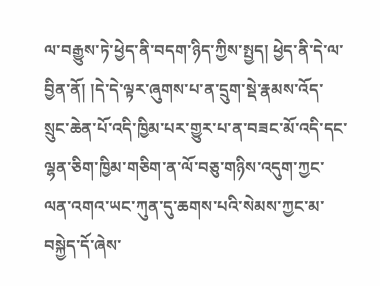ལ་བརྒྱུས་ཏེ་ཕྱེད་ནི་བདག་ཉིད་ཀྱིས་སྤྱད། ཕྱེད་ནི་དེ་ལ་བྱིན་ནོ། །དེ་དེ་ལྟར་ཞུགས་པ་ན་དྲུག་སྡེ་རྣམས་འོད་སྲུང་ཆེན་པོ་འདི་ཁྱིམ་པར་གྱུར་པ་ན་བཟང་མོ་འདི་དང་ལྷན་ཅིག་ཁྱིམ་གཅིག་ན་ལོ་བཅུ་གཉིས་འདུག་ཀྱང་ལན་འགའ་ཡང་ཀུན་དུ་ཆགས་པའི་སེམས་ཀྱང་མ་བསྐྱེད་དོ་ཞེས་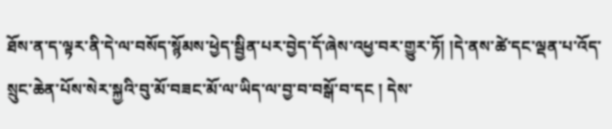ཐོས་ན་ད་ལྟར་ནི་དེ་ལ་བསོད་སྙོམས་ཕྱེད་སྦྱིན་པར་བྱེད་དོ་ཞེས་འཕྱ་བར་གྱུར་ཏོ། །དེ་ནས་ཚེ་དང་ལྡན་པ་འོད་སྲུང་ཆེན་པོས་སེར་སྐྱའི་བུ་མོ་བཟང་མོ་ལ་ཡིད་ལ་བྱ་བ་བསྒོ་བ་དང ། དེས་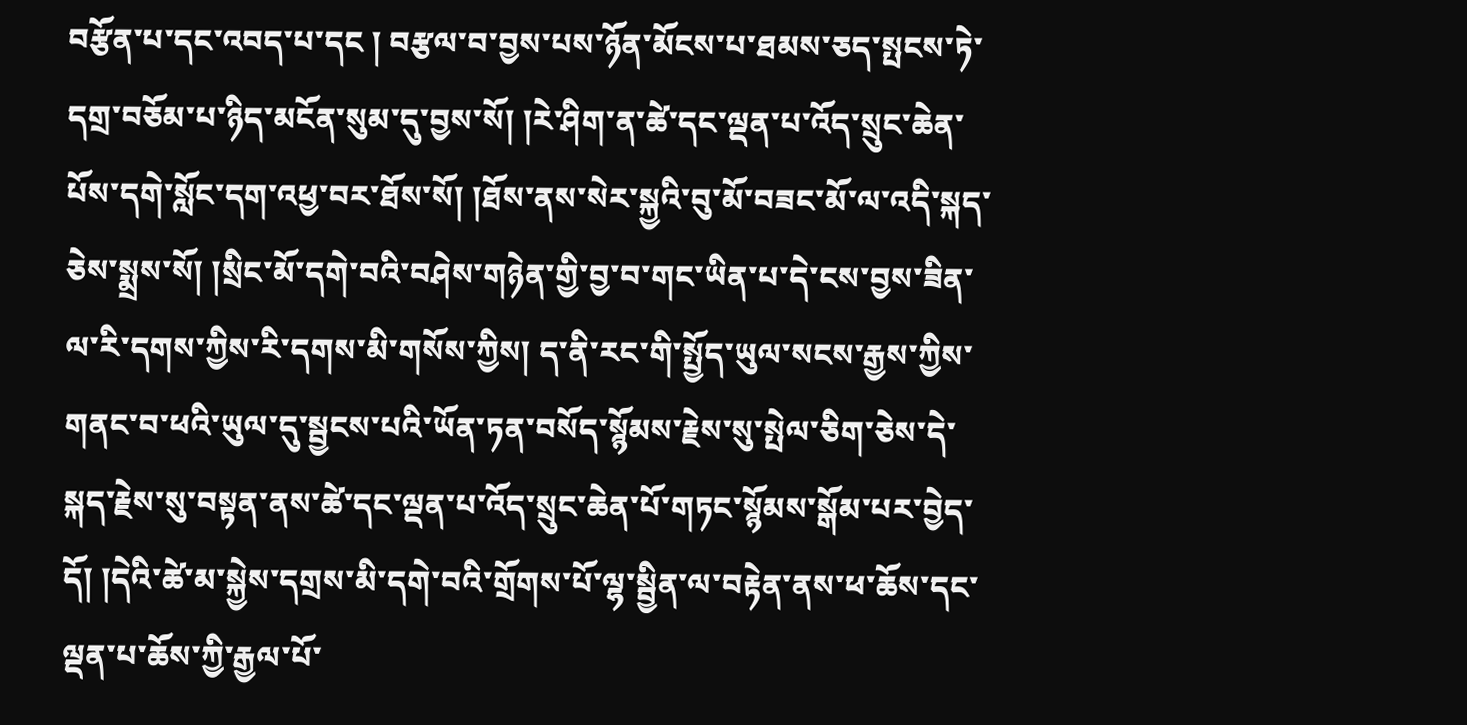བརྩོན་པ་དང་འབད་པ་དང ། བརྩལ་བ་བྱས་པས་ཉོན་མོངས་པ་ཐམས་ཅད་སྤངས་ཏེ་དགྲ་བཅོམ་པ་ཉིད་མངོན་སུམ་དུ་བྱས་སོ། །རེ་ཤིག་ན་ཚེ་དང་ལྡན་པ་འོད་སྲུང་ཆེན་པོས་དགེ་སློང་དག་འཕྱ་བར་ཐོས་སོ། །ཐོས་ནས་སེར་སྐྱའི་བུ་མོ་བཟང་མོ་ལ་འདི་སྐད་ཅེས་སྨྲས་སོ། །སྲིང་མོ་དགེ་བའི་བཤེས་གཉེན་གྱི་བྱ་བ་གང་ཡིན་པ་དེ་ངས་བྱས་ཟིན་ལ་རི་དགས་ཀྱིས་རི་དགས་མི་གསོས་ཀྱིས། ད་ནི་རང་གི་སྤྱོད་ཡུལ་སངས་རྒྱས་ཀྱིས་གནང་བ་ཕའི་ཡུལ་དུ་སྦྱངས་པའི་ཡོན་ཏན་བསོད་སྙོམས་རྗེས་སུ་སྤེལ་ཅིག་ཅེས་དེ་སྐད་རྗེས་སུ་བསྟན་ནས་ཚེ་དང་ལྡན་པ་འོད་སྲུང་ཆེན་པོ་གཏང་སྙོམས་སྒོམ་པར་བྱེད་དོ། །དེའི་ཚེ་མ་སྐྱེས་དགྲས་མི་དགེ་བའི་གྲོགས་པོ་ལྷ་སྦྱིན་ལ་བརྟེན་ནས་ཕ་ཆོས་དང་ལྡན་པ་ཆོས་ཀྱི་རྒྱལ་པོ་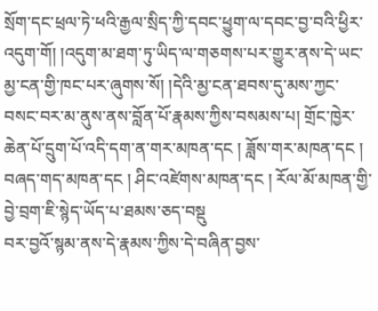སྲོག་དང་ཕྲལ་ཏེ་ཕའི་རྒྱལ་སྲིད་ཀྱི་དབང་ཕྱུག་ལ་དབང་བྱ་བའི་ཕྱིར་འདུག་གོ། །འདུག་མ་ཐག་ཏུ་ཡིད་ལ་གཅགས་པར་གྱུར་ནས་དེ་ཡང་མྱ་ངན་གྱི་ཁང་པར་ཞུགས་སོ། །དེའི་མྱ་ངན་ཐབས་དུ་མས་ཀྱང་བསང་བར་མ་ནུས་ནས་བློན་པོ་རྣམས་ཀྱིས་བསམས་པ། གྲོང་ཁྱེར་ཆེན་པོ་དྲུག་པོ་འདི་དག་ན་གར་མཁན་དང ། ཟློས་གར་མཁན་དང ། བཞད་གད་མཁན་དང ། ཤིང་འཛེགས་མཁན་དང ། རོལ་མོ་མཁན་གྱི་བྱེ་བྲག་ཇི་སྙེད་ཡོད་པ་ཐམས་ཅད་བསྡུ
བར་བྱའོ་སྙམ་ནས་དེ་རྣམས་ཀྱིས་དེ་བཞིན་བྱས་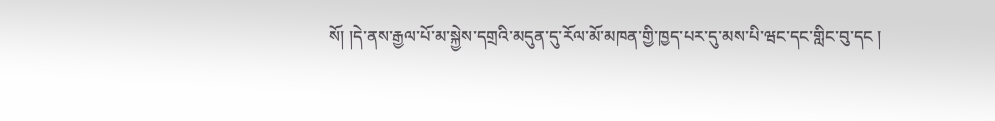སོ། །དེ་ནས་རྒྱལ་པོ་མ་སྐྱེས་དགྲའི་མདུན་དུ་རོལ་མོ་མཁན་གྱི་ཁྱད་པར་དུ་མས་པི་ཝང་དང་གླིང་བུ་དང །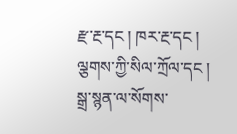རྫ་རྔ་དང ། ཁར་རྔ་དང ། ལྕགས་ཀྱི་སིལ་ཀྲོལ་དང ། སྒྲ་སྙན་ལ་སོགས་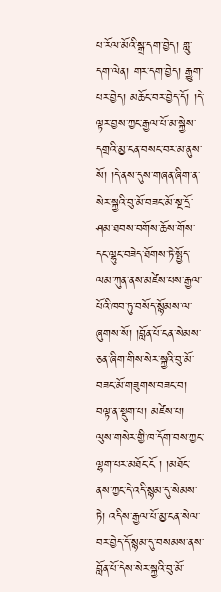པ་རོལ་མོའི་སྒྲ་དག་བྱེད། གླུ་དག་ལེན། གར་དག་བྱེད། རྒྱུག་པར་བྱེད། མཆོང་བར་བྱེད་དོ། །དེ་ལྟར་བྱས་ཀྱང་རྒྱལ་པོ་མ་སྐྱེས་དགྲའི་མྱ་ངན་བསང་བར་མ་ནུས་སོ། །དེ་ནས་དུས་གཞན་ཞིག་ན་སེར་སྐྱའི་བུ་མོ་བཟང་མོ་སྔ་དྲོ་ཤམ་ཐབས་བགོས་ཆོས་གོས་དང་ལྷུང་བཟེད་ཐོགས་ཏེ་སྤྱོད་ལམ་ཀུན་ནས་མཛེས་པས་རྒྱལ་པོའི་ཁབ་ཏུ་བསོད་སྙོམས་ལ་ཞུགས་སོ། །བློན་པོ་ངན་སེམས་ཅན་ཞིག་གིས་སེར་སྐྱའི་བུ་མོ་བཟང་མོ་གཟུགས་བཟང་བ། བལྟ་ན་སྡུག་པ། མཛེས་པ། ལུས་གསེར་གྱི་ཁ་དོག་བས་ཀྱང་ལྷག་པར་མཐོང་ངོ ། །མཐོང་ནས་ཀྱང་དེ་འདི་སྙམ་དུ་སེམས་ཏེ། འདིས་རྒྱལ་པོ་མྱ་ངན་སེལ་བར་བྱེད་དོ་སྙམ་དུ་བསམས་ནས་བློན་པོ་དེས་སེར་སྐྱའི་བུ་མོ་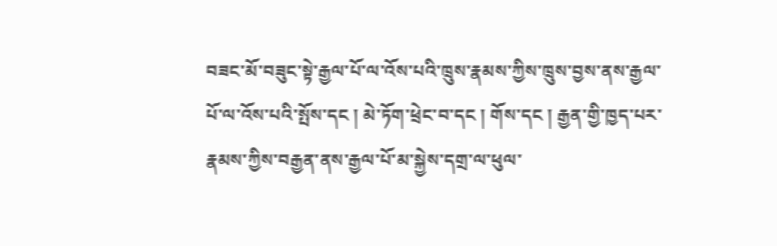བཟང་མོ་བཟུང་སྟེ་རྒྱལ་པོ་ལ་འོས་པའི་ཁྲུས་རྣམས་ཀྱིས་ཁྲུས་བྱས་ནས་རྒྱལ་པོ་ལ་འོས་པའི་སྤོས་དང ། མེ་ཏོག་ཕྲེང་བ་དང ། གོས་དང ། རྒྱན་གྱི་ཁྱད་པར་རྣམས་ཀྱིས་བརྒྱན་ནས་རྒྱལ་པོ་མ་སྐྱེས་དགྲ་ལ་ཕུལ་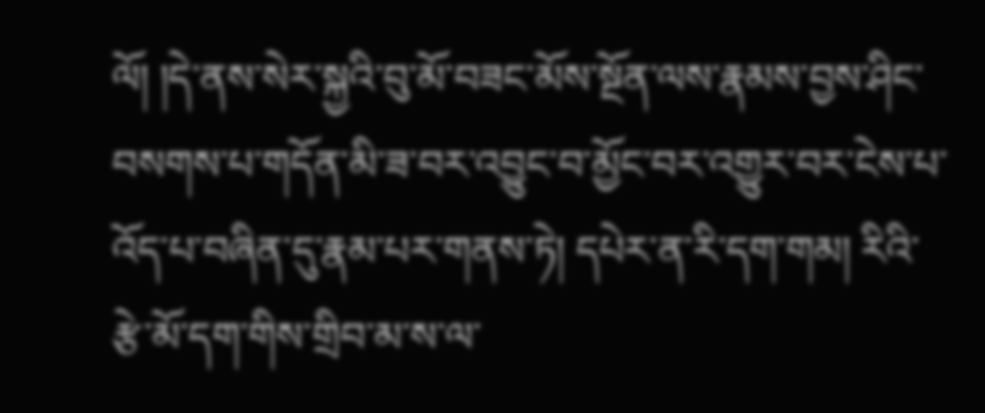ལོ། །དེ་ནས་སེར་སྐྱའི་བུ་མོ་བཟང་མོས་སྔོན་ལས་རྣམས་བྱས་ཤིང་བསགས་པ་གདོན་མི་ཟ་བར་འབྱུང་བ་མྱོང་བར་འགྱུར་བར་ངེས་པ་འོད་པ་བཞིན་དུ་རྣམ་པར་གནས་ཏེ། དཔེར་ན་རི་དག་གམ། རིའི་རྩེ་མོ་དག་གིས་གྲིབ་མ་ས་ལ་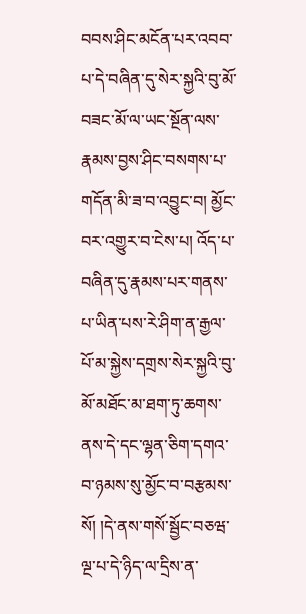བབས་ཤིང་མངོན་པར་འབབ་པ་དེ་བཞིན་དུ་སེར་སྐྱའི་བུ་མོ་བཟང་མོ་ལ་ཡང་སྔོན་ལས་རྣམས་བྱས་ཤིང་བསགས་པ་གདོན་མི་ཟ་བ་འབྱུང་བ། མྱོང་བར་འགྱུར་བ་ངེས་པ། འོད་པ་བཞིན་དུ་རྣམས་པར་གནས་པ་ཡིན་པས་རེ་ཤིག་ན་རྒྱལ་པོ་མ་སྐྱེས་དགྲས་སེར་སྐྱའི་བུ་མོ་མཐོང་མ་ཐག་ཏུ་ཆགས་ནས་དེ་དང་ལྷན་ཅིག་དགའ་བ་ཉམས་སུ་མྱོང་བ་བརྩམས་སོ། །དེ་ནས་གསོ་སྦྱོང་བཅཝ་ལྔ་པ་དེ་ཉིད་ལ་དྲིས་ན་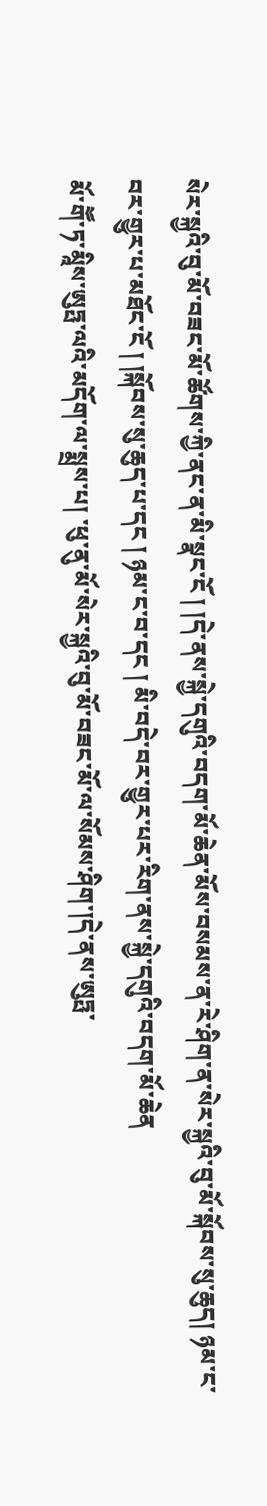སེར་སྐྱའི་བུ་མོ་བཟང་མོ་ཚོགས་ཀྱི་ནང་ན་མི་སྣང་ངོ ། །དེ་ནས་སྐྱེ་དགུའི་བདག་མོ་ཆེན་མོས་བསམས་ན་རེ་ཤིག་ན་སེར་སྐྱའི་བུ་མོ་སྐོབས་སུ་ཆུད། ཉམ་ང་བར་གྱུར་པ་མཐོང་ངོ ། །སྐོབས་སུ་ཆུད་པ་དང ། ཉམ་ང་བ་དང ། མི་བདེ་བར་གྱུར་པར་རིག་ནས་སྐྱེ་དགུའི་བདག་མོ་ཆེན
མོ་གཽ་ཏ་མཱིས་ཨུཏྤ་ལའི་མདོག་ལ་སྨྲས་པ། ་ཕུ་ནུ་མོ་སེར་སྐྱའི་བུ་མོ་བཟང་མོ་ལ་སོམས་ཤིག་།དེ་ནས་ཨུཏྤ་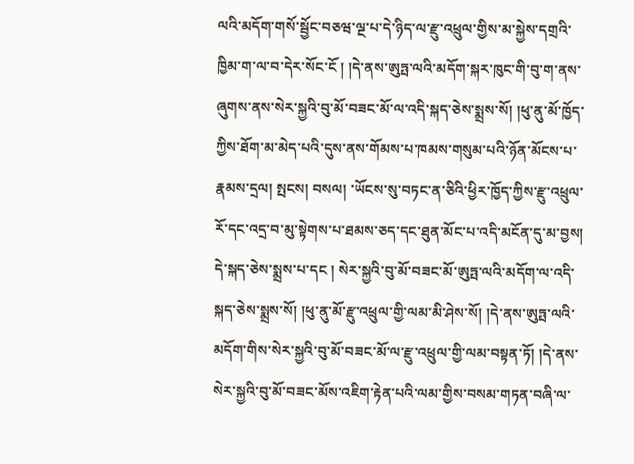ལའི་མདོག་གསོ་སྦྱོང་བཅཝ་ལྔ་པ་དེ་ཉིད་ལ་རྫུ་འཕྲུལ་གྱིས་མ་སྐྱེས་དགྲའི་ཁྱིམ་ག་ལ་བ་དེར་སོང་ངོ ། །དེ་ནས་ཨུཏྤ་ལའི་མདོག་སྐར་ཁུང་གི་བུ་ག་ནས་ཞུགས་ནས་སེར་སྐྱའི་བུ་མོ་བཟང་མོ་ལ་འདི་སྐད་ཅེས་སྨྲས་སོ། །ཕུ་ནུ་མོ་ཁྱོད་ཀྱིས་ཐོག་མ་མེད་པའི་དུས་ནས་གོམས་པ་ཁམས་གསུམ་པའི་ཉོན་མོངས་པ་རྣམས་དྲལ། སྤངས། བསལ། ་ཡོངས་སུ་བཏང་ན་ཅིའི་ཕྱིར་ཁྱོད་ཀྱིས་རྫུ་འཕྲུལ་རོ་དང་འདྲ་བ་མུ་སྟེགས་པ་ཐམས་ཅད་དང་ཐུན་མོང་པ་འདི་མངོན་དུ་མ་བྱས། དེ་སྐད་ཅེས་སྨྲས་པ་དང ། སེར་སྐྱའི་བུ་མོ་བཟང་མོ་ཨུཏྤ་ལའི་མདོག་ལ་འདི་སྐད་ཅེས་སྨྲས་སོ། །ཕུ་ནུ་མོ་རྫུ་འཕྲུལ་གྱི་ལམ་མི་ཤེས་སོ། །དེ་ནས་ཨུཏྤ་ལའི་མདོག་གིས་སེར་སྐྱའི་བུ་མོ་བཟང་མོ་ལ་རྫུ་འཕྲུལ་གྱི་ལམ་བསྟན་ཏོ། །དེ་ནས་སེར་སྐྱའི་བུ་མོ་བཟང་མོས་འཇིག་རྟེན་པའི་ལམ་གྱིས་བསམ་གཏན་བཞི་ལ་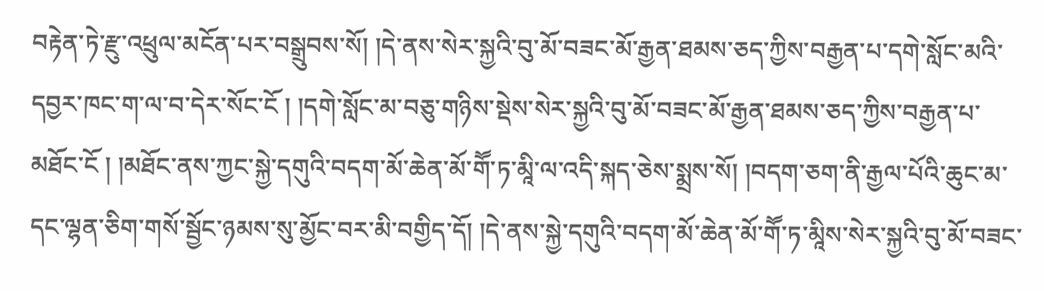བརྟེན་ཏེ་རྫུ་འཕྲུལ་མངོན་པར་བསྒྲུབས་སོ། །དེ་ནས་སེར་སྐྱའི་བུ་མོ་བཟང་མོ་རྒྱན་ཐམས་ཅད་ཀྱིས་བརྒྱན་པ་དགེ་སློང་མའི་དབྱར་ཁང་ག་ལ་བ་དེར་སོང་ངོ ། །དགེ་སློང་མ་བཅུ་གཉིས་སྡེས་སེར་སྐྱའི་བུ་མོ་བཟང་མོ་རྒྱན་ཐམས་ཅད་ཀྱིས་བརྒྱན་པ་མཐོང་ངོ ། །མཐོང་ནས་ཀྱང་སྐྱེ་དགུའི་བདག་མོ་ཆེན་མོ་གཽ་ཏ་མཱི་ལ་འདི་སྐད་ཅེས་སྨྲས་སོ། །བདག་ཅག་ནི་རྒྱལ་པོའི་ཆུང་མ་དང་ལྷན་ཅིག་གསོ་སྦྱོང་ཉམས་སུ་མྱོང་བར་མི་བགྱིད་དོ། །དེ་ནས་སྐྱེ་དགུའི་བདག་མོ་ཆེན་མོ་གཽ་ཏ་མཱིས་སེར་སྐྱའི་བུ་མོ་བཟང་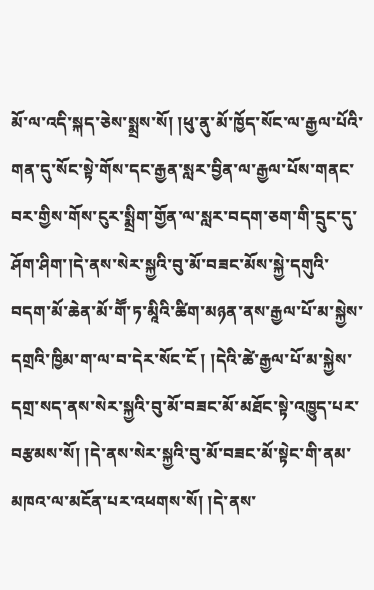མོ་ལ་འདི་སྐད་ཅེས་སྨྲས་སོ། །ཕུ་ནུ་མོ་ཁྱོད་སོང་ལ་རྒྱལ་པོའི་གན་དུ་སོང་སྟེ་གོས་དང་རྒྱན་སླར་བྱིན་ལ་རྒྱལ་པོས་གནང་བར་གྱིས་གོས་ངུར་སྨྲིག་གྱོན་ལ་སླར་བདག་ཅག་གི་དྲུང་དུ་ཤོག་ཤིག་།དེ་ནས་སེར་སྐྱའི་བུ་མོ་བཟང་མོས་སྐྱེ་དགུའི་བདག་མོ་ཆེན་མོ་གཽ་ཏ་མཱིའི་ཚིག་མཉན་ནས་རྒྱལ་པོ་མ་སྐྱེས་དགྲའི་ཁྱིམ་ག་ལ་བ་དེར་སོང་ངོ ། །དེའི་ཚེ་རྒྱལ་པོ་མ་སྐྱེས་དགྲ་སད་ནས་སེར་སྐྱའི་བུ་མོ་བཟང་མོ་མཐོང་སྟེ་འཁྱུད་པར་བརྩམས་སོ། །དེ་ནས་སེར་སྐྱའི་བུ་མོ་བཟང་མོ་སྟེང་གི་ནམ་མཁའ་ལ་མངོན་པར་འཕགས་སོ། །དེ་ནས་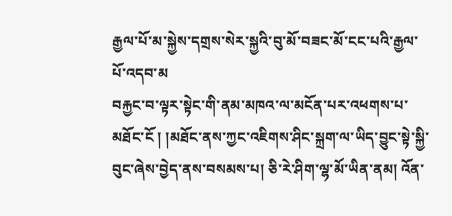རྒྱལ་པོ་མ་སྐྱེས་དགྲས་སེར་སྐྱའི་བུ་མོ་བཟང་མོ་ངང་པའི་རྒྱལ་པོ་འདབ་མ
བརྐྱང་བ་ལྟར་སྟེང་གི་ནམ་མཁའ་ལ་མངོན་པར་འཕགས་པ་མཐོང་ངོ ། །མཐོང་ནས་ཀྱང་འཇིགས་ཤིང་སྐྲག་ལ་ཡིད་བྱུང་སྟེ་སྐྱི་བུང་ཞེས་བྱེད་ནས་བསམས་པ། ཅི་རེ་ཤིག་ལྷ་མོ་ཡིན་ནམ། འོན་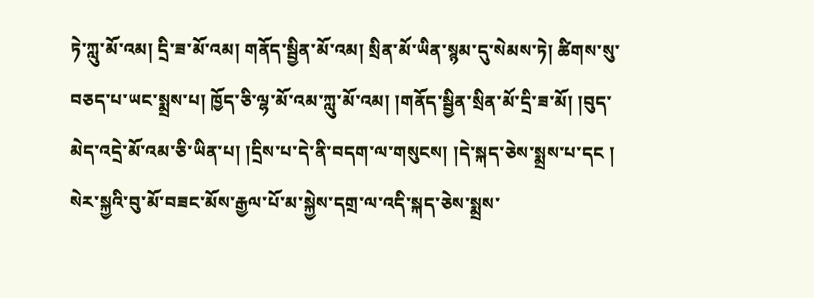ཏེ་ཀླུ་མོ་འམ། དྲི་ཟ་མོ་འམ། གནོད་སྦྱིན་མོ་འམ། སྲིན་མོ་ཡིན་སྙམ་དུ་སེམས་ཏེ། ཚིགས་སུ་བཅད་པ་ཡང་སྨྲས་པ། ཁྱོད་ཅི་ལྷ་མོ་འམ་ཀླུ་མོ་འམ། །གནོད་སྦྱིན་སྲིན་མོ་དྲི་ཟ་མོ། །བུད་མེད་འདྲེ་མོ་འམ་ཅི་ཡིན་པ། །དྲིས་པ་དེ་ནི་བདག་ལ་གསུངས། །དེ་སྐད་ཅེས་སྨྲས་པ་དང ། སེར་སྐྱའི་བུ་མོ་བཟང་མོས་རྒྱལ་པོ་མ་སྐྱེས་དགྲ་ལ་འདི་སྐད་ཅེས་སྨྲས་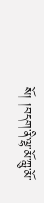སོ། །བདག་ནི་ལྷ་མོ་ཀླུ་མོ་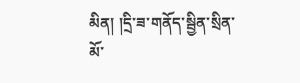མིན། །དྲི་ཟ་གནོད་སྦྱིན་སྲིན་མོ་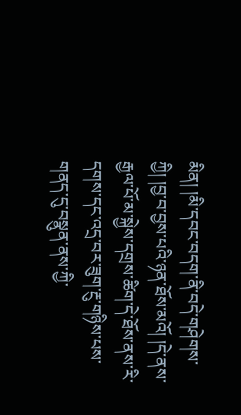མིན། །མི་དབང་བདག་ནི་བདེ་གཤེགས་ཀྱི། །བྱ་བ་བྱས་པའི་ཉན་ཐོས་མའོ། །དེ་ནས་རྒྱལ་པོ་མ་སྐྱེས་དགྲས་ཚིག་དེ་ཐོས་ནས་རི་དགས་དང་འདྲ་བར་ཟུག་རྔུ་གཉིས་པས་གནད་དུ་བསྣུན་ནས་ཀྱི་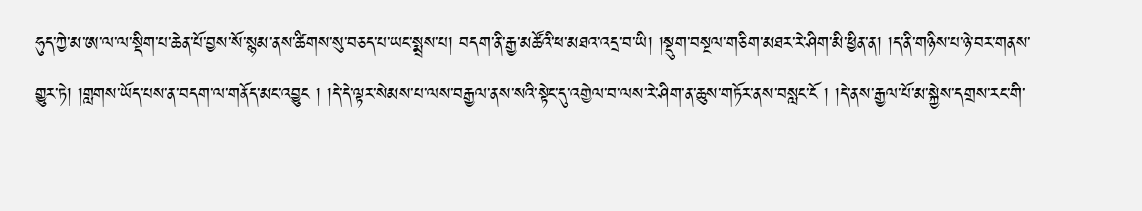ཧུད་ཀྱེ་མ་ཨ་ལ་ལ་སྡིག་པ་ཆེན་པོ་བྱས་སོ་སྙམ་ནས་ཚིགས་སུ་བཅད་པ་ཡང་སྨྲས་པ། བདག་ནི་རྒྱ་མཚོའི་ཕ་མཐའ་འདྲ་བ་ཡི། །སྡུག་བསྔལ་གཅིག་མཐར་རེ་ཤིག་མི་ཕྱིན་ན། །ད་ནི་གཉིས་པ་ཉེ་བར་གནས་གྱུར་ཏེ། །གླགས་ཡོད་པས་ན་བདག་ལ་གནོད་མང་འབྱུང ། །དེ་དེ་ལྟར་སེམས་པ་ལས་བརྒྱལ་ནས་སའི་སྟེང་དུ་འགྱེལ་བ་ལས་རེ་ཤིག་ན་ཆུས་གཏོར་ནས་བསླང་ངོ ། །དེ་ནས་རྒྱལ་པོ་མ་སྐྱེས་དགྲས་རང་གི་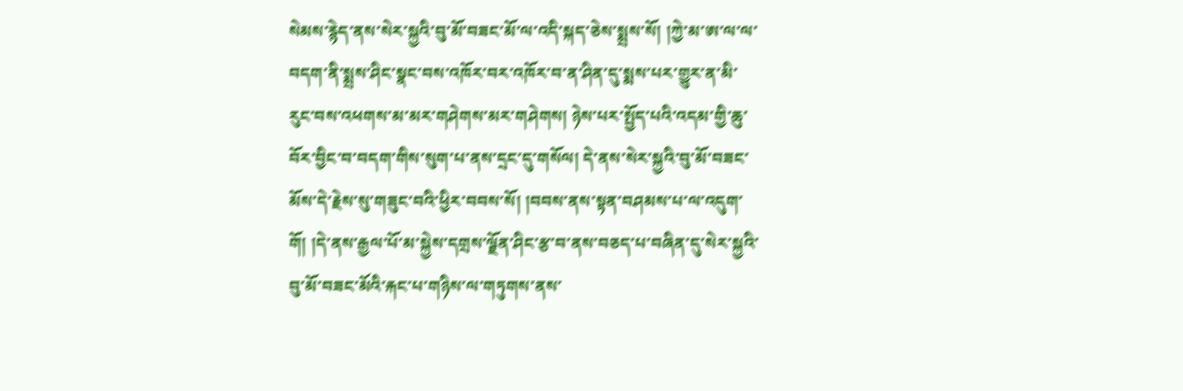སེམས་རྙེད་ནས་སེར་སྐྱའི་བུ་མོ་བཟང་མོ་ལ་འདི་སྐད་ཅེས་སྨྲས་སོ། །ཀྱེ་མ་ཨ་ལ་ལ་བདག་ནི་སྨྲས་ཤིང་སྣང་བས་འཁོར་བར་འཁོར་བ་ན་ཤིན་དུ་སྨས་པར་གྱུར་ན་མི་རུང་བས་འཕགས་མ་མར་གཤེགས་མར་གཤེགས། ཉེས་པར་སྤྱོད་པའི་འདམ་གྱི་ཆུ་བོར་བྱིང་བ་བདག་གིས་སུག་པ་ནས་དྲང་དུ་གསོལ། དེ་ནས་སེར་སྐྱའི་བུ་མོ་བཟང་མོས་དེ་རྗེས་སུ་གཟུང་བའི་ཕྱིར་བབས་སོ། །བབས་ནས་སྟན་བཤམས་པ་ལ་འདུག་གོ། །དེ་ནས་རྒྱལ་པོ་མ་སྐྱེས་དགྲས་ལྗོན་ཤིང་རྩ་བ་ནས་བཅད་པ་བཞིན་དུ་སེར་སྐྱའི་བུ་མོ་བཟང་མོའི་རྐང་པ་གཉིས་ལ་གཏུགས་ནས་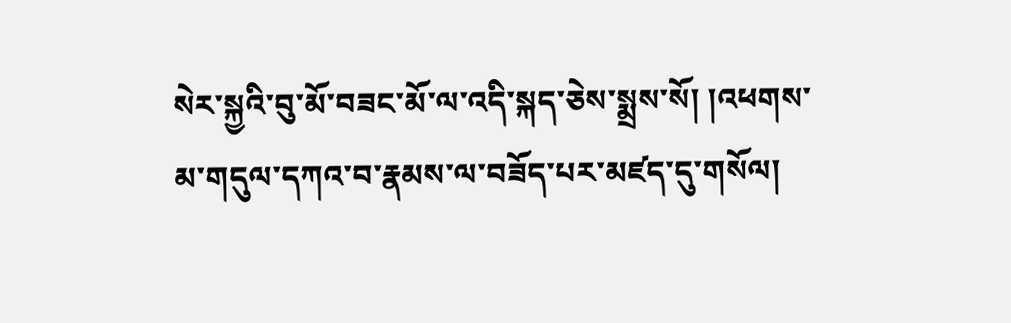སེར་སྐྱའི་བུ་མོ་བཟང་མོ་ལ་འདི་སྐད་ཅེས་སྨྲས་སོ། །འཕགས་མ་གདུལ་དཀའ་བ་རྣམས་ལ་བཟོད་པར་མཛད་དུ་གསོལ།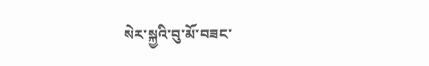སེར་སྐྱའི་བུ་མོ་བཟང་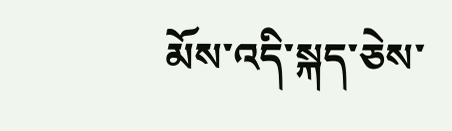མོས་འདི་སྐད་ཅེས་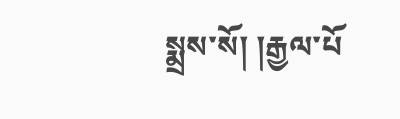སྨྲས་སོ། །རྒྱལ་པོ